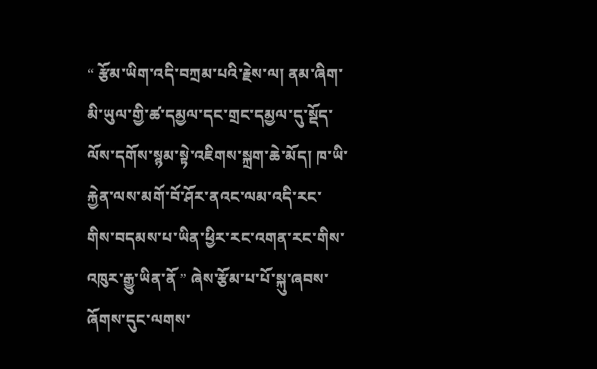“ རྩོམ་ཡིག་འདི་བཀྲམ་པའི་རྗེས་ལ། ནམ་ཞིག་མི་ཡུལ་གྱི་ཚ་དམྱལ་དང་གྲང་དམྱལ་དུ་སྡོད་ལོས་དགོས་སྙམ་སྟེ་འཇིགས་སྐྲག་ཆེ་མོད། ཁ་ཡི་རྐྱེན་ལས་མགོ་བོ་ཤོར་ནའང་ལམ་འདི་རང་གིས་བདམས་པ་ཡིན་ཕྱིར་རང་འགན་རང་གིས་འཁུར་རྒྱུ་ཡིན་ནོ ” ཞེས་རྩོམ་པ་པོ་སྐུ་ཞབས་ཞོགས་དུང་ལགས་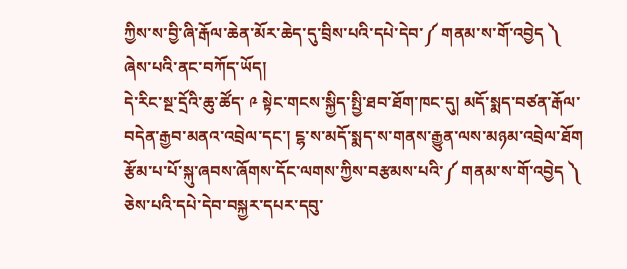ཀྱིས་ས་བྱི་ཞི་རྒོལ་ཆེན་མོར་ཆེད་དུ་བྲིས་པའི་དཔེ་དེབ་༼ གནམ་ས་གོ་འབྱེད ༽ ཞེས་པའི་ནང་བཀོད་ཡོད།
དེ་རིང་སྔ་དྲོའི་ཆུ་ཚོད་ ༩ སྟེང་གངས་སྐྱིད་སྤྱི་ཐབ་ཐོག་ཁང་དུ། མདོ་སྨད་བཙན་རྒོལ་བདེན་རྒྱབ་མནའ་འབྲེལ་དང་། ངྷ་ས་མདོ་སྨད་ས་གནས་རྒྱུན་ལས་མཉམ་འབྲེལ་ཐོག རྩོམ་པ་པོ་སྐུ་ཞབས་ཞོགས་དོང་ལགས་ཀྱིས་བརྩམས་པའི་༼ གནམ་ས་གོ་འབྱེད ༽ ཅེས་པའི་དཔེ་དེབ་བསྐྱར་དཔར་དབུ་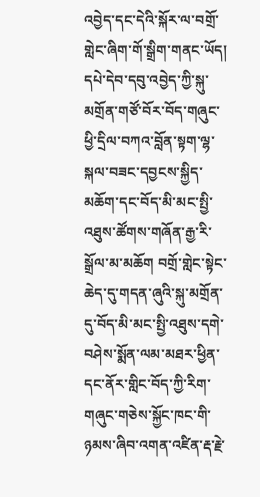འབྱེད་དང་དེའི་སྐོར་ལ་བགྲོ་གླེང་ཞིག་གོ་སྒྲིག་གནང་ཡོད། དཔེ་དེབ་དབུ་འབྱེད་ཀྱི་སྐུ་མགྲོན་གཙོ་བོར་བོད་གཞུང་ཕྱི་དྲིལ་བཀའ་བློན་སྟག་ལྷ་སྐལ་བཟང་དབྱངས་སྐྱིད་མཆོག་དང་བོད་མི་མང་སྤྱི་འཐུས་ཚོགས་གཞོན་རྒྱ་རི་སྒྲོལ་མ་མཆོག བགྲོ་གླེང་སྟེང་ཆེད་དུ་གདན་ཞུའི་སྐུ་མགྲོན་དུ་བོད་མི་མང་སྤྱི་འཐུས་དགེ་བཤེས་སྨོན་ལམ་མཐར་ཕྱིན་དང་ནོར་གླིང་བོད་ཀྱི་རིག་གཞུང་གཅེས་སྐྱོང་ཁང་གི་ཉམས་ཞིབ་འགན་འཛིན་རྡ་རྗེ་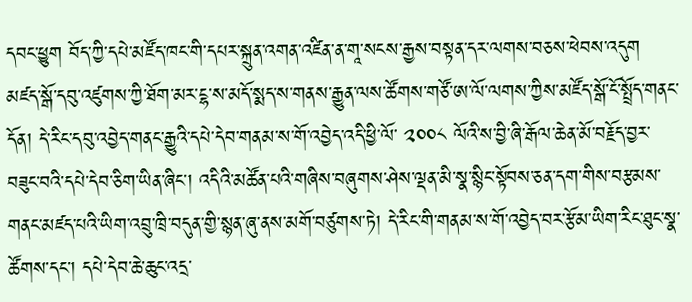དབང་ཕྱུག བོད་ཀྱི་དཔེ་མཛོད་ཁང་གི་དཔར་སྐྲུན་འགན་འཛིན་ན་གཱ་སངས་རྒྱས་བསྟན་དར་ལགས་བཅས་ཕེབས་འདུག
མཛད་སྒོ་དབུ་འཛུགས་ཀྱི་ཐོག་མར་ངྷ་ས་མདོ་སྨད་ས་གནས་རྒྱུན་ལས་ཚོགས་གཙོ་ཨ་ལོ་ལགས་ཀྱིས་མཛོད་སྒོ་ངོ་སྤྲོད་གནང་དོན། དེ་རིང་དབུ་འབྱེད་གནང་རྒྱུའི་དཔེ་དེབ་གནམ་ས་གོ་འབྱེད་འདི་ཕྱི་ལོ་ ༢༠༠༨ ལོའི་ས་བྱི་ཞི་རྒོལ་ཆེན་མོ་བརྗོད་བྱར་བཟུང་བའི་དཔེ་དེབ་ཅིག་ཡིན་ཞིང་། འདིའི་མཚོན་པའི་གཞིས་བཞུགས་ཤེས་ལྡན་མི་སྣ་སྙིང་སྟོབས་ཅན་དག་གིས་བརྩམས་གནང་མཛད་པའི་ཡིག་འབྲུ་ཁྲི་བདུན་གྱི་སྙན་ཞུ་ནས་མགོ་བཙུགས་ཏེ། དེ་རིང་གི་གནམ་ས་གོ་འབྱེད་བར་རྩོམ་ཡིག་རིང་ཐུང་སྣ་ཚོགས་དང་། དཔེ་དེབ་ཆེ་ཆུང་འདྲ་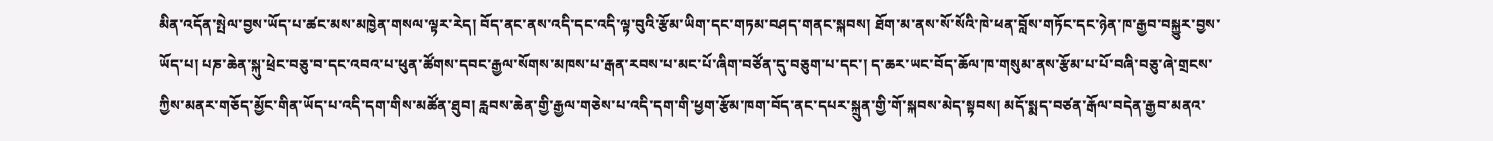མིན་འདོན་སྤེལ་བྱས་ཡོད་པ་ཚང་མས་མཁྱེན་གསལ་ལྟར་རེད། བོད་ནང་ནས་འདི་དང་འདི་ལྟ་བུའི་རྩོམ་ཡིག་དང་གཏམ་བཤད་གནང་སྐབས། ཐོག་མ་ནས་སོ་སོའི་ཁེ་ཕན་བློས་གཏོང་དང་ཉེན་ཁ་རྒྱབ་བསྐྱུར་བྱས་ཡོད་པ། པཎ་ཆེན་སྐུ་ཕྲེང་བཅུ་བ་དང་འབའ་པ་ཕུན་ཚོགས་དབང་རྒྱལ་སོགས་མཁས་པ་རྒན་རབས་པ་མང་པོ་ཞིག་བཙོན་དུ་བཅུག་པ་དང་། ད་ཆར་ཡང་བོད་ཆོལ་ཁ་གསུམ་ནས་རྩོམ་པ་པོ་བཞི་བཅུ་ཞེ་གྲངས་ཀྱིས་མནར་གཅོད་མྱོང་གིན་ཡོད་པ་འདི་དག་གིས་མཚོན་ཐུབ། རླབས་ཆེན་གྱི་རྒྱལ་གཅེས་པ་འདི་དག་གི་ཕྱག་རྩོམ་ཁག་བོད་ནང་དཔར་སྐྲུན་གྱི་གོ་སྐབས་མེད་སྟབས། མདོ་སྨད་བཙན་རྒོལ་བདེན་རྒྱབ་མནའ་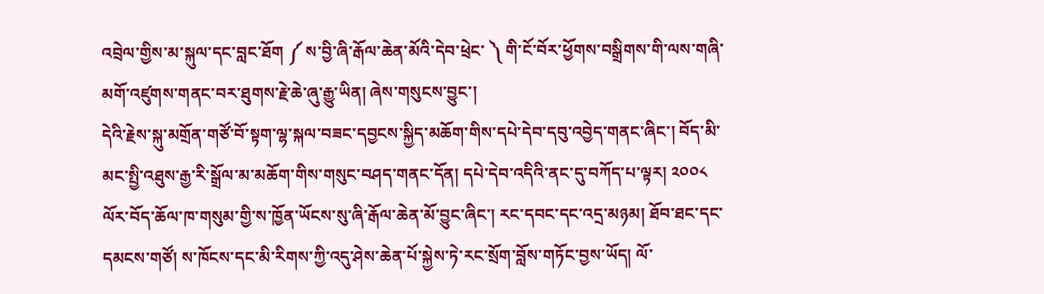འབྲེལ་གྱིས་མ་སྐུལ་དང་བླང་ཐོག ༼ ས་བྱི་ཞི་རྒོལ་ཆེན་མོའི་དེབ་ཕྲེང་ ༽ གི་ངོ་བོར་ཕྱོགས་བསྒྲིགས་གི་ལས་གཞི་མགོ་འཛུགས་གནང་བར་ཐུགས་རྗེ་ཆེ་ཞུ་རྒྱུ་ཡིན། ཞེས་གསུངས་བྱུང་།
དེའི་རྗེས་སྐུ་མགྲོན་གཙོ་བོ་སྟག་ལྷ་སྐལ་བཟང་དབྱངས་སྐྱིད་མཆོག་གིས་དཔེ་དེབ་དབུ་འབྱེད་གནང་ཞིང་། བོད་མི་མང་སྤྱི་འཐུས་རྒྱ་རི་སྒྲོལ་མ་མཆོག་གིས་གསུང་བཤད་གནང་དོན། དཔེ་དེབ་འདིའི་ནང་དུ་བཀོད་པ་ལྟར། ༢༠༠༨ ལོར་བོད་ཆོལ་ཁ་གསུམ་གྱི་ས་ཁྱོན་ཡོངས་སུ་ཞི་རྒོལ་ཆེན་མོ་བྱུང་ཞིང་། རང་དབང་དང་འདྲ་མཉམ། ཐོབ་ཐང་དང་དམངས་གཙོ། ས་ཁོངས་དང་མི་རིགས་ཀྱི་འདུ་ཤེས་ཆེན་པོ་སྐྱེས་ཏེ་རང་སྲོག་བློས་གཏོང་བྱས་ཡོད། ལོ་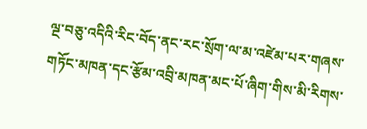ལྔ་བཅུ་འདིའི་རིང་བོད་ནང་རང་སྲོག་ལ་མ་འཛེམ་པར་གཞས་གཏོང་མཁན་དང་རྩོམ་འབྲི་མཁན་མང་པོ་ཞིག་གིས་མི་རིགས་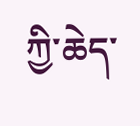ཀྱི་ཆེད་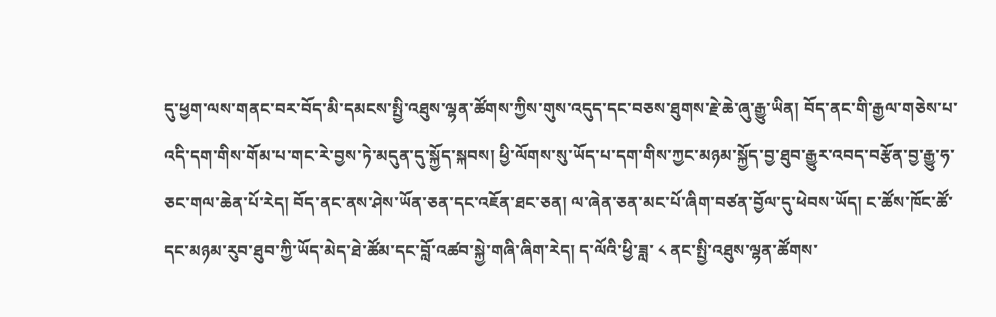དུ་ཕྱག་ལས་གནང་བར་བོད་མི་དམངས་སྤྱི་འཐུས་ལྷན་ཚོགས་ཀྱིས་གུས་འདུད་དང་བཅས་ཐུགས་རྗེ་ཆེ་ཞུ་རྒྱུ་ཡིན། བོད་ནང་གི་རྒྱལ་གཅེས་པ་འདི་དག་གིས་གོམ་པ་གང་རེ་བྱས་ཏེ་མདུན་དུ་སྐྱོད་སྐབས། ཕྱི་ལོགས་སུ་ཡོད་པ་དག་གིས་ཀྱང་མཉམ་སྐྱོད་བྱ་ཐུབ་རྒྱུར་འབད་བརྩོན་བྱ་རྒྱུ་ཧ་ཅང་གལ་ཆེན་པོ་རེད། བོད་ནང་ནས་ཤེས་ཡོན་ཅན་དང་འཇོན་ཐང་ཅན། ལ་ཞེན་ཅན་མང་པོ་ཞིག་བཙན་བྱོལ་དུ་ཕེབས་ཡོད། ང་ཚོས་ཁོང་ཚོ་དང་མཉམ་རུབ་ཐུབ་ཀྱི་ཡོད་མེད་ཐེ་ཚོམ་དང་བློ་འཚབ་སྐྱེ་གཞི་ཞིག་རེད། ད་ལོའི་ཕྱི་ཟླ་ ༨ ནང་སྤྱི་འཐུས་ལྷན་ཚོགས་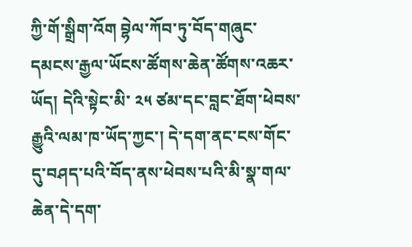ཀྱི་གོ་སྒྲིག་འོག བྷེལ་ཀོབ་ཏུ་བོད་གཞུང་དམངས་རྒྱལ་ཡོངས་ཚོགས་ཆེན་ཚོགས་འཆར་ཡོད། དེའི་སྟེང་མི་ ༢༥ ཙམ་དང་བླང་ཐོག་ཕེབས་རྒྱུའི་ལམ་ཁ་ཡོད་ཀྱང་། དེ་དག་ནང་ངས་གོང་དུ་བཤད་པའི་བོད་ནས་ཕེབས་པའི་མི་སྣ་གལ་ཆེན་དེ་དག་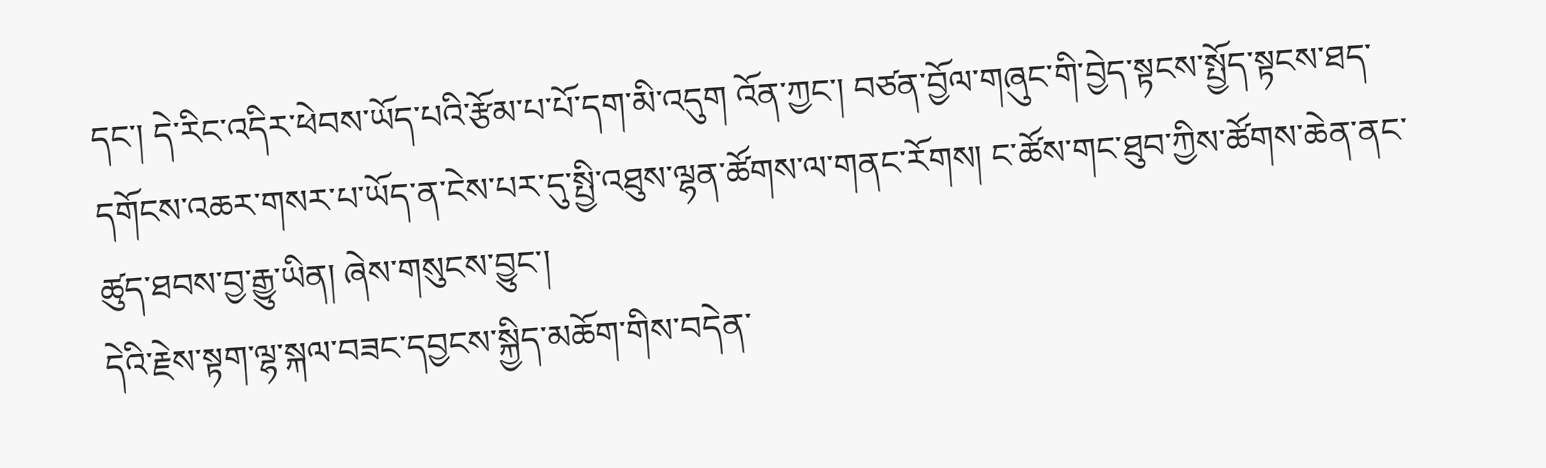དང་། དེ་རིང་འདིར་ཕེབས་ཡོད་པའི་རྩོམ་པ་པོ་དག་མི་འདུག འོན་ཀྱང་། བཙན་བྱོལ་གཞུང་གི་བྱེད་སྟངས་སྤྱོད་སྟངས་ཐད་དགོངས་འཆར་གསར་པ་ཡོད་ན་ངེས་པར་དུ་སྤྱི་འཐུས་ལྷན་ཚོགས་ལ་གནང་རོགས། ང་ཚོས་གང་ཐུབ་ཀྱིས་ཚོགས་ཆེན་ནང་ཚུད་ཐབས་བྱ་རྒྱུ་ཡིན། ཞེས་གསུངས་བྱུང་།
དེའི་རྗེས་སྟག་ལྷ་སྐལ་བཟང་དབྱངས་སྐྱིད་མཆོག་གིས་བདེན་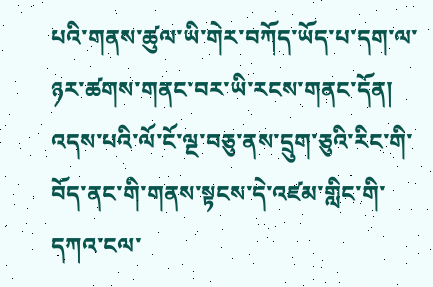པའི་གནས་ཚུལ་ཡི་གེར་བཀོད་ཡོད་པ་དག་ལ་ཉར་ཚགས་གནང་བར་ཡི་རངས་གནང་དོན། འདས་པའི་ལོ་ངོ་ལྔ་བཅུ་ནས་དྲུག་ཅུའི་རིང་གི་བོད་ནང་གི་གནས་སྟངས་དེ་འཛམ་གླིང་གི་དཀའ་ངལ་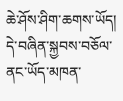ཆེ་ཤོས་ཤིག་ཆགས་ཡོད། དེ་བཞིན་སྐྱབས་བཅོལ་ནང་ཡོད་མཁན་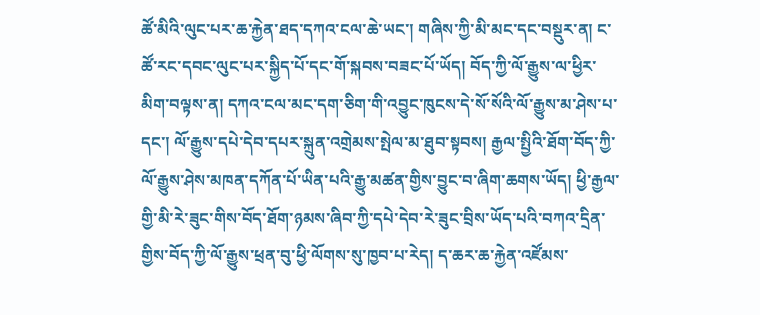ཚོ་མིའི་ལུང་པར་ཆ་རྐྱེན་ཐད་དཀའ་ངལ་ཆེ་ཡང་། གཞིས་ཀྱི་མི་མང་དང་བསྡུར་ན། ང་ཚོ་རང་དབང་ལུང་པར་སྐྱིད་པོ་དང་གོ་སྐབས་བཟང་པོ་ཡོད། བོད་ཀྱི་ལོ་རྒྱུས་ལ་ཕྱིར་མིག་བལྟས་ན། དཀའ་ངལ་མང་དག་ཅིག་གི་འབྱུང་ཁུངས་དེ་སོ་སོའི་ལོ་རྒྱུས་མ་ཤེས་པ་དང་། ལོ་རྒྱུས་དཔེ་དེབ་དཔར་སྐྲུན་འགྲེམས་སྤེལ་མ་ཐུབ་སྟབས། རྒྱལ་སྤྱིའི་ཐོག་བོད་ཀྱི་ལོ་རྒྱུས་ཤེས་མཁན་དཀོན་པོ་ཡིན་པའི་རྒྱུ་མཚན་གྱིས་བྱུང་བ་ཞིག་ཆགས་ཡོད། ཕྱི་རྒྱལ་གྱི་མི་རེ་ཟུང་གིས་བོད་ཐོག་ཉམས་ཞིབ་ཀྱི་དཔེ་དེབ་རེ་ཟུང་བྲིས་ཡོད་པའི་བཀའ་དྲིན་གྱིས་བོད་ཀྱི་ལོ་རྒྱུས་ཕྲན་བུ་ཕྱི་ལོགས་སུ་ཁྱབ་པ་རེད། ད་ཆར་ཆ་རྐྱེན་འཛོམས་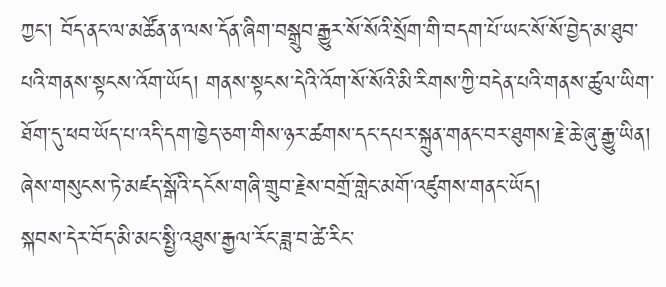ཀྱང་། བོད་ནང་ལ་མཚོན་ན་ལས་དོན་ཞིག་བསྒྲུབ་རྒྱུར་སོ་སོའི་སྲོག་གི་བདག་པོ་ཡང་སོ་སོ་བྱེད་མ་ཐུབ་པའི་གནས་སྟངས་འོག་ཡོད། གནས་སྟངས་དེའི་འོག་སོ་སོའི་མི་རིགས་ཀྱི་བདེན་པའི་གནས་ཚུལ་ཡིག་ཐོག་དུ་ཕབ་ཡོད་པ་འདི་དག་ཁྱེད་ཅག་གིས་ཉར་ཚགས་དང་དཔར་སྐྲུན་གནང་བར་ཐུགས་རྗེ་ཆེ་ཞུ་རྒྱུ་ཡིན། ཞེས་གསུངས་ཏེ་མཛད་སྒོའི་དངོས་གཞི་གྲུབ་རྗེས་བགྲོ་གླེང་མགོ་འཛུགས་གནང་ཡོད།
སྐབས་དེར་བོད་མི་མང་སྤྱི་འཐུས་རྒྱལ་རོང་ཟླ་བ་ཚེ་རིང་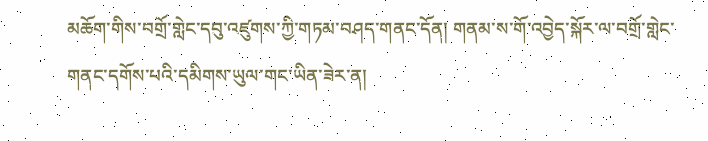མཆོག་གིས་བགྲོ་གླེང་དབུ་འཛུགས་ཀྱི་གཏམ་བཤད་གནང་དོན། གནམ་ས་གོ་འབྱེད་སྐོར་ལ་བགྲོ་གླེང་གནང་དགོས་པའི་དམིགས་ཡུལ་གང་ཡིན་ཟེར་ན།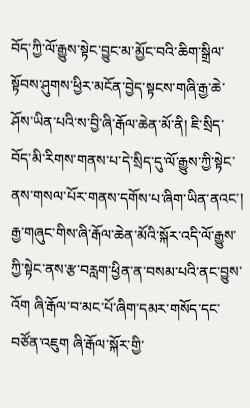བོད་ཀྱི་ལོ་རྒྱུས་སྟེང་བྱུང་མ་མྱོང་བའི་ཆིག་སྒྲིལ་སྟོབས་ཤུགས་ཕྱིར་མངོན་བྱེད་སྟངས་གཞི་རྒྱ་ཆེ་ཤོས་ཡིན་པའི་ས་བྱི་ཞི་རྒོལ་ཆེན་མོ་ནི། ཇི་སྲིད་བོད་མི་རིགས་གནས་པ་དེ་སྲིད་དུ་ལོ་རྒྱུས་ཀྱི་སྟེང་ནས་གསལ་པོར་གནས་དགོས་པ་ཞིག་ཡིན་ནའང་། རྒྱ་གཞུང་གིས་ཞི་རྒོལ་ཆེན་མོའི་སྐོར་འདི་ལོ་རྒྱུས་ཀྱི་སྟེང་ནས་རྩ་བརླག་ཕྱིན་ན་བསམ་པའི་ནང་བྱུས་འོག ཞི་རྒོལ་བ་མང་པོ་ཞིག་དམར་གསོད་དང་བཙོན་འཇུག ཞི་རྒོལ་སྐོར་གྱི་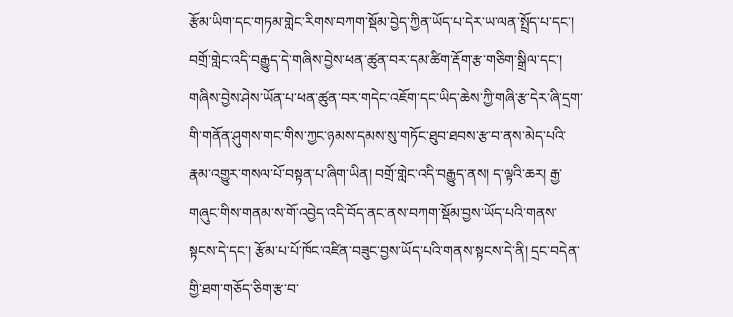རྩོམ་ཡིག་དང་གཏམ་གླེང་རིགས་བཀག་སྡོམ་བྱེད་ཀྱིན་ཡོད་པ་དེར་ཡ་ལན་སྤྲོད་པ་དང་། བགྲོ་གླེང་འདི་བརྒྱུད་དེ་གཞིས་བྱེས་ཕན་ཚུན་བར་དམ་ཚིག་རྡོག་རྩ་གཅིག་སྒྲིལ་དང་། གཞིས་བྱེས་ཤེས་ཡོན་པ་ཕན་ཚུན་བར་གདེང་འཇོག་དང་ཡིད་ཆེས་ཀྱི་གཞི་རྩ་དེར་ཞི་དྲག་གི་གནོན་ཤུགས་གང་གིས་ཀྱང་ཉམས་དམས་སུ་གཏོང་ཐུབ་ཐབས་རྩ་བ་ནས་མེད་པའི་རྣམ་འགྱུར་གསལ་པོ་བསྟན་པ་ཞིག་ཡིན། བགྲོ་གླེང་འདི་བརྒྱུད་ནས། ད་ལྟའི་ཆར། རྒྱ་གཞུང་གིས་གནམ་ས་གོ་འབྱེད་འདི་བོད་ནང་ནས་བཀག་སྡོམ་བྱས་ཡོད་པའི་གནས་སྟངས་དེ་དང་། རྩོམ་པ་པོ་ཁོང་འཛིན་བཟུང་བྱས་ཡོད་པའི་གནས་སྟངས་དེ་ནི། དྲང་བདེན་གྱི་ཐག་གཅོད་ཅིག་རྩ་བ་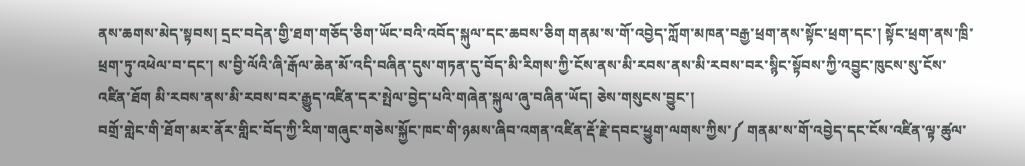ནས་ཆགས་མེད་སྟབས། དྲང་བདེན་གྱི་ཐག་གཅོད་ཅིག་ཡོང་བའི་འབོད་སྐུལ་དང་ཆབས་ཅིག གནམ་ས་གོ་འབྱེད་ཀློག་མཁན་བརྒྱ་ཕྲག་ནས་སྟོང་ཕྲག་དང་། སྟོང་ཕྲག་ནས་ཁྲི་ཕྲག་ཏུ་འཕེལ་བ་དང་། ས་བྱི་ལོའི་ཞི་རྒོལ་ཆེན་མོ་འདི་བཞིན་དུས་གཏན་དུ་བོད་མི་རིགས་ཀྱི་ངོས་ནས་མི་རབས་ནས་མི་རབས་བར་སྙིང་སྟོབས་ཀྱི་འབྱུང་ཁུངས་སུ་ངོས་འཛིན་ཐོག མི་རབས་ནས་མི་རབས་བར་རྒྱུད་འཛིན་དར་སྤེལ་བྱེད་པའི་གཞེན་སྐུལ་ཞུ་བཞིན་ཡོད། ཅེས་གསུངས་བྱུང་།
བགྲོ་གླེང་གི་ཐོག་མར་ནོར་གླིང་བོད་ཀྱི་རིག་གཞུང་གཅེས་སྐྱོང་ཁང་གི་ཉམས་ཞིབ་འགན་འཛིན་རྡོ་རྗེ་དབང་ཕྱུག་ལགས་ཀྱིས་༼ གནམ་ས་གོ་འབྱེད་དང་ངོས་འཛིན་ལྟ་ཚུལ་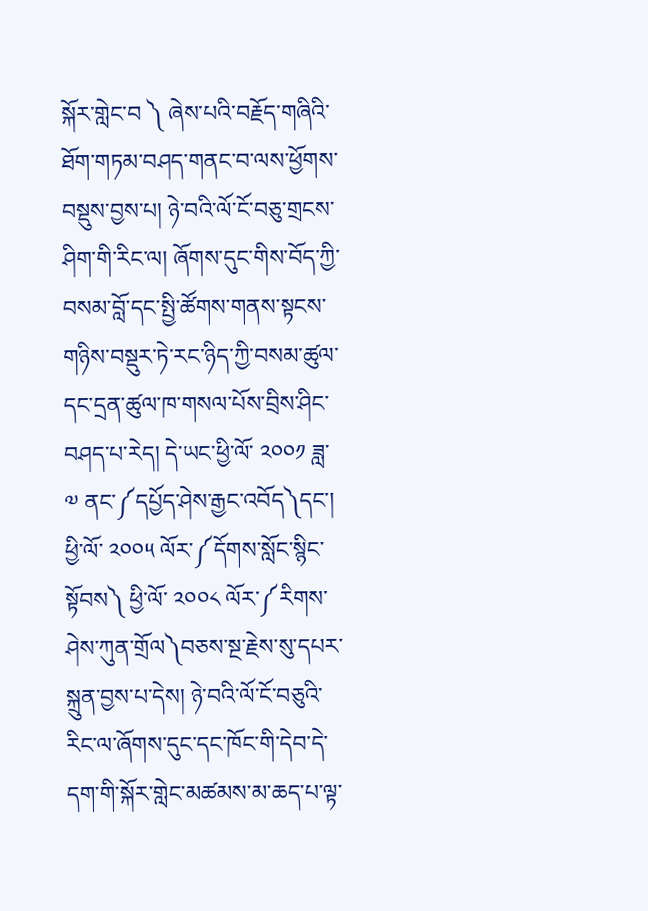སྐོར་གླེང་བ ༽ ཞེས་པའི་བརྗོད་གཞིའི་ཐོག་གཏམ་བཤད་གནང་བ་ལས་ཕྱོགས་བསྡུས་བྱས་པ། ཉེ་བའི་ལོ་ངོ་བཅུ་གྲངས་ཤིག་གི་རིང་ལ། ཞོགས་དུང་གིས་བོད་ཀྱི་བསམ་བློ་དང་སྤྱི་ཚོགས་གནས་སྟངས་གཉིས་བསྡུར་ཏེ་རང་ཉིད་ཀྱི་བསམ་ཚུལ་དང་དྲན་ཚུལ་ཁ་གསལ་པོས་བྲིས་ཤིང་བཤད་པ་རེད། དེ་ཡང་ཕྱི་ལོ་ ༢༠༠༡ ཟླ་ ༧ ནང་༼དཔྱོད་ཤེས་རྒྱང་འབོད༽དང་། ཕྱི་ལོ་ ༢༠༠༥ ལོར་༼དོགས་སློང་སྙིང་སྟོབས༽ ཕྱི་ལོ་ ༢༠༠༨ ལོར་༼རིགས་ཤེས་ཀུན་གྲོལ༽བཅས་སྔ་རྗེས་སུ་དཔར་སྐྲུན་བྱས་པ་དེས། ཉེ་བའི་ལོ་ངོ་བཅུའི་རིང་ལ་ཞོགས་དུང་དང་ཁོང་གི་དེབ་དེ་དག་གི་སྐོར་གླེང་མཚམས་མ་ཆད་པ་ལྟ་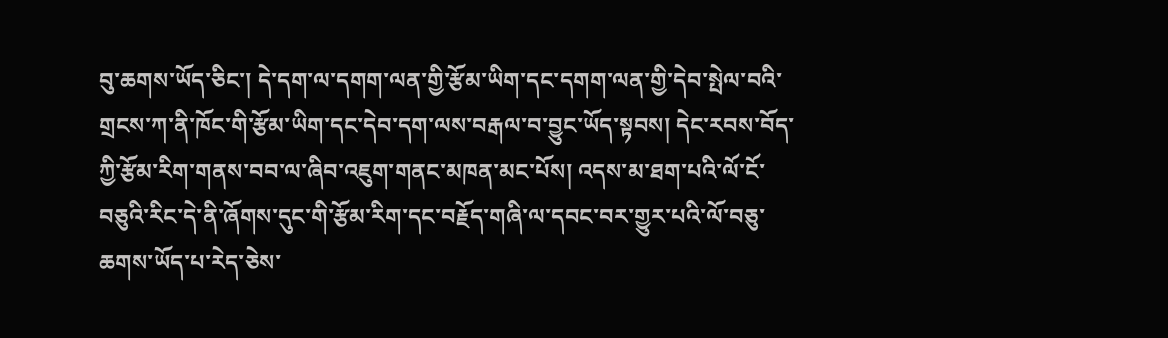བུ་ཆགས་ཡོད་ཅིང་། དེ་དག་ལ་དགག་ལན་གྱི་རྩོམ་ཡིག་དང་དགག་ལན་གྱི་དེབ་སྤེལ་བའི་གྲངས་ཀ་ནི་ཁོང་གི་རྩོམ་ཡིག་དང་དེབ་དག་ལས་བརྒལ་བ་བྱུང་ཡོད་སྟབས། དེང་རབས་བོད་ཀྱི་རྩོམ་རིག་གནས་བབ་ལ་ཞིབ་འཇུག་གནང་མཁན་མང་པོས། འདས་མ་ཐག་པའི་ལོ་ངོ་བཅུའི་རིང་དེ་ནི་ཞོགས་དུང་གི་རྩོམ་རིག་དང་བརྗོད་གཞི་ལ་དབང་བར་གྱུར་པའི་ལོ་བཅུ་ཆགས་ཡོད་པ་རེད་ཅེས་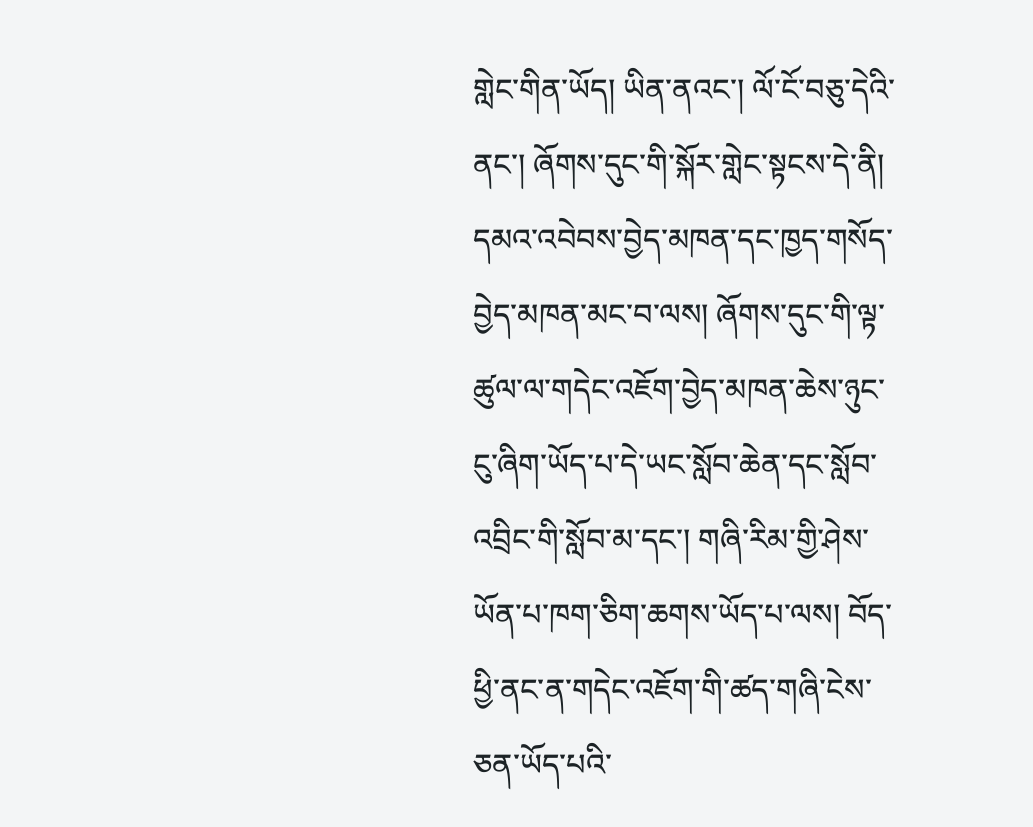གླེང་གིན་ཡོད། ཡིན་ནའང་། ལོ་ངོ་བཅུ་དེའི་ནང་། ཞོགས་དུང་གི་སྐོར་གླེང་སྟངས་དེ་ནི། དམའ་འབེབས་བྱེད་མཁན་དང་ཁྱད་གསོད་བྱེད་མཁན་མང་བ་ལས། ཞོགས་དུང་གི་ལྟ་ཚུལ་ལ་གདེང་འཇོག་བྱེད་མཁན་ཆེས་ཉུང་ངུ་ཞིག་ཡོད་པ་དེ་ཡང་སློབ་ཆེན་དང་སློབ་འབྲིང་གི་སློབ་མ་དང་། གཞི་རིམ་གྱི་ཤེས་ཡོན་པ་ཁག་ཅིག་ཆགས་ཡོད་པ་ལས། བོད་ཕྱི་ནང་ན་གདེང་འཇོག་གི་ཚད་གཞི་ངེས་ཅན་ཡོད་པའི་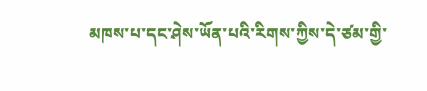མཁས་པ་དང་ཤེས་ཡོན་པའི་རིགས་ཀྱིས་དེ་ཙམ་གྱི་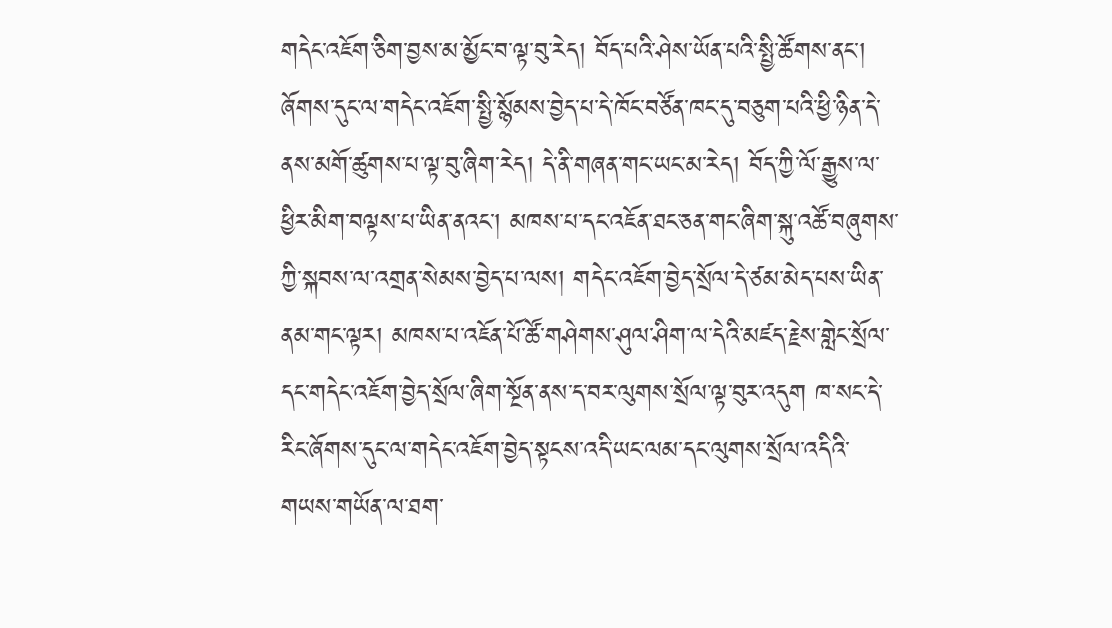གདེང་འཇོག་ཅིག་བྱས་མ་མྱོང་བ་ལྟ་བུ་རེད། བོད་པའི་ཤེས་ཡོན་པའི་སྤྱི་ཚོགས་ནང་། ཞོགས་དུང་ལ་གདེང་འཇོག་སྤྱི་སྙོམས་བྱེད་པ་དེ་ཁོང་བཙོན་ཁང་དུ་བཅུག་པའི་ཕྱི་ཉིན་དེ་ནས་མགོ་ཚུགས་པ་ལྟ་བུ་ཞིག་རེད། དེ་ནི་གཞན་གང་ཡང་མ་རེད། བོད་ཀྱི་ལོ་རྒྱུས་ལ་ཕྱིར་མིག་བལྟས་པ་ཡིན་ནའང་། མཁས་པ་དང་འཇོན་ཐང་ཅན་གང་ཞིག་སྐུ་འཚོ་བཞུགས་ཀྱི་སྐབས་ལ་འགྲན་སེམས་བྱེད་པ་ལས། གདེང་འཇོག་བྱེད་སྲོལ་དེ་ཙམ་མེད་པས་ཡིན་ནམ་གང་ལྟར། མཁས་པ་འཇོན་པོ་ཚོ་གཤེགས་ཤུལ་ཤིག་ལ་དེའི་མཛད་རྗེས་གླེང་སྲོལ་དང་གདེང་འཇོག་བྱེད་སྲོལ་ཞིག་སྔོན་ནས་ད་བར་ལུགས་སྲོལ་ལྟ་བུར་འདུག ཁ་སང་དེ་རིང་ཞོགས་དུང་ལ་གདེང་འཇོག་བྱེད་སྟངས་འདི་ཡང་ལམ་དང་ལུགས་སྲོལ་འདིའི་གཡས་གཡོན་ལ་ཐག་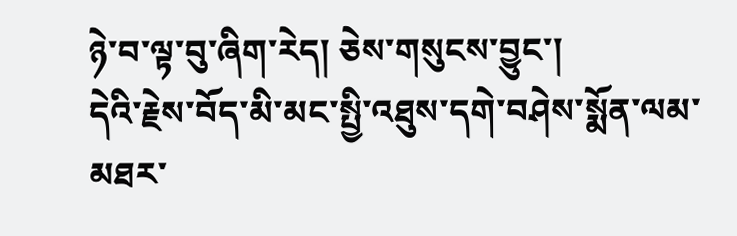ཉེ་བ་ལྟ་བུ་ཞིག་རེད། ཅེས་གསུངས་བྱུང་།
དེའི་རྗེས་བོད་མི་མང་སྤྱི་འཐུས་དགེ་བཤེས་སྨོན་ལམ་མཐར་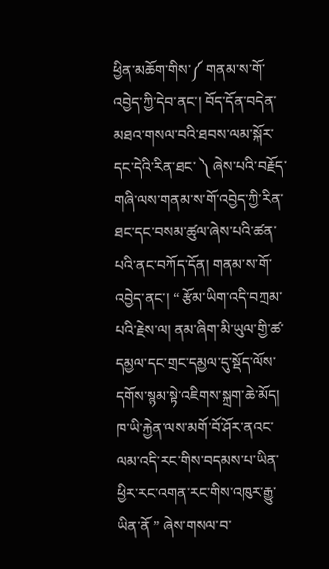ཕྱིན་མཆོག་གིས་༼ གནམ་ས་གོ་འབྱེད་ཀྱི་དེབ་ནང་། བོད་དོན་བདེན་མཐའ་གསལ་བའི་ཐབས་ལམ་སྐོར་དང་དེའི་རིན་ཐང་ ༽ ཞེས་པའི་བརྗོད་གཞི་ལས་གནམ་ས་གོ་འབྱེད་ཀྱི་རིན་ཐང་དང་བསམ་ཚུལ་ཞེས་པའི་ཚན་པའི་ནང་བཀོད་དོན། གནམ་ས་གོ་འབྱེད་ནང་། “ རྩོམ་ཡིག་འདི་བཀྲམ་པའི་རྗེས་ལ། ནམ་ཞིག་མི་ཡུལ་གྱི་ཚ་དམྱལ་དང་གྲང་དམྱལ་དུ་སྡོད་ལོས་དགོས་སྙམ་སྟེ་འཇིགས་སྐྲག་ཆེ་མོད། ཁ་ཡི་རྐྱེན་ལས་མགོ་བོ་ཤོར་ནའང་ལམ་འདི་རང་གིས་བདམས་པ་ཡིན་ཕྱིར་རང་འགན་རང་གིས་འཁུར་རྒྱུ་ཡིན་ནོ ” ཞེས་གསལ་བ་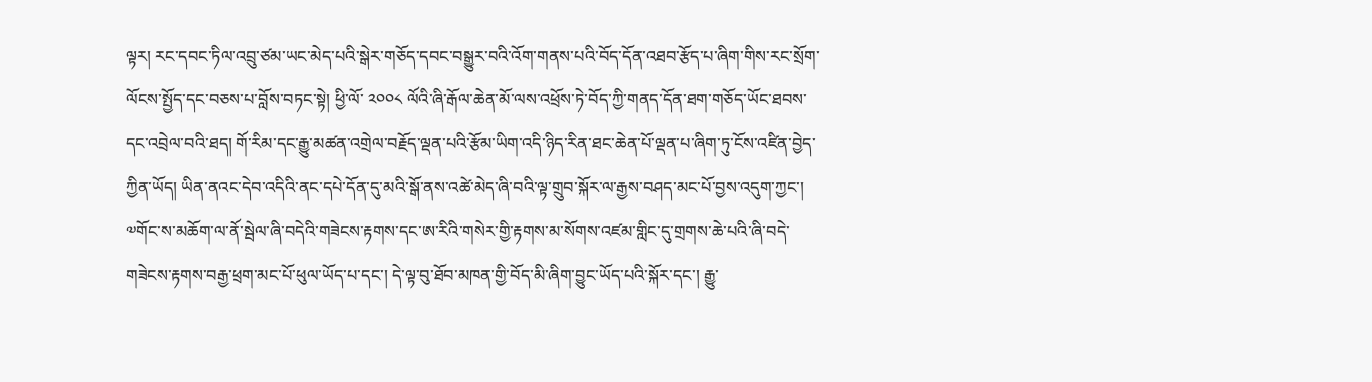ལྟར། རང་དབང་ཏིལ་འབྲུ་ཙམ་ཡང་མེད་པའི་སྒེར་གཅོད་དབང་བསྒྱུར་བའི་འོག་གནས་པའི་བོད་དོན་འཐབ་རྩོད་པ་ཞིག་གིས་རང་སྲོག་ལོངས་སྤྱོད་དང་བཅས་པ་བློས་བཏང་སྟེ། ཕྱི་ལོ་ ༢༠༠༨ ལོའི་ཞི་རྒོལ་ཆེན་མོ་ལས་འཕྲོས་ཏེ་བོད་ཀྱི་གནད་དོན་ཐག་གཅོད་ཡོང་ཐབས་དང་འབྲེལ་བའི་ཐད། གོ་རིམ་དང་རྒྱུ་མཚན་འགྲེལ་བརྗོད་ལྡན་པའི་རྩོམ་ཡིག་འདི་ཉིད་རིན་ཐང་ཆེན་པོ་ལྡན་པ་ཞིག་ཏུ་ངོས་འཛིན་བྱེད་ཀྱིན་ཡོད། ཡིན་ནའང་དེབ་འདིའི་ནང་དཔེ་དོན་དུ་མའི་སྒོ་ནས་འཚེ་མེད་ཞི་བའི་ལྟ་གྲུབ་སྐོར་ལ་རྒྱས་བཤད་མང་པོ་བྱས་འདུག་ཀྱང་། ༧གོང་ས་མཆོག་ལ་ནོ་སྦེལ་ཞི་བདེའི་གཟེངས་རྟགས་དང་ཨ་རིའི་གསེར་གྱི་རྟགས་མ་སོགས་འཛམ་གླིང་དུ་གྲགས་ཆེ་པའི་ཞི་བདེ་གཟེངས་རྟགས་བརྒྱ་ཕྲག་མང་པོ་ཕུལ་ཡོད་པ་དང་། དེ་ལྟ་བུ་ཐོབ་མཁན་གྱི་བོད་མི་ཞིག་བྱུང་ཡོད་པའི་སྐོར་དང་། རྒྱུ་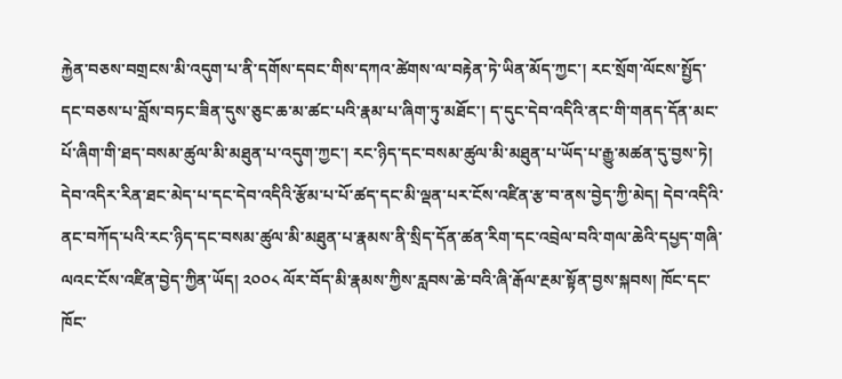རྐྱེན་བཅས་བགྲངས་མི་འདུག་པ་ནི་དགོས་དབང་གིས་དཀའ་ཚེགས་ལ་བརྟེན་ཏེ་ཡིན་མོད་ཀྱང་། རང་སྲོག་ལོངས་སྤྱོད་དང་བཅས་པ་བློས་བཏང་ཟིན་དུས་ཅུང་ཆ་མ་ཚང་པའི་རྣམ་པ་ཞིག་ཏུ་མཐོང་། ད་དུང་དེབ་འདིའི་ནང་གི་གནད་དོན་མང་པོ་ཞིག་གི་ཐད་བསམ་ཚུལ་མི་མཐུན་པ་འདུག་ཀྱང་། རང་ཉིད་དང་བསམ་ཚུལ་མི་མཐུན་པ་ཡོད་པ་རྒྱུ་མཚན་དུ་བྱས་ཏེ། དེབ་འདིར་རིན་ཐང་མེད་པ་དང་དེབ་འདིའི་རྩོམ་པ་པོ་ཚད་དང་མི་ལྡན་པར་ངོས་འཛིན་རྩ་བ་ནས་བྱེད་ཀྱི་མེད། དེབ་འདིའི་ནང་བཀོད་པའི་རང་ཉིད་དང་བསམ་ཚུལ་མི་མཐུན་པ་རྣམས་ནི་སྲིད་དོན་ཚན་རིག་དང་འབྲེལ་བའི་གལ་ཆེའི་དཔྱད་གཞི་ལའང་ངོས་འཛིན་བྱེད་ཀྱིན་ཡོད། ༢༠༠༨ ལོར་བོད་མི་རྣམས་ཀྱིས་རླབས་ཆེ་བའི་ཞི་རྒོལ་རྔམ་སྟོན་བྱས་སྐབས། ཁོང་དང་ཁོང་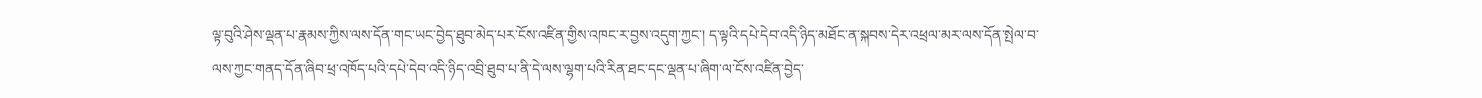ལྟ་བུའི་ཤེས་ལྡན་པ་རྣམས་ཀྱིས་ལས་དོན་གང་ཡང་བྱེད་ཐུབ་མེད་པར་ངོས་འཛིན་གྱིས་འཁང་ར་བྱས་འདུག་ཀྱང་། ད་ལྟའི་དཔེ་དེབ་འདི་ཉིད་མཐོང་ན་སྐབས་དེར་འཕྲལ་མར་ལས་དོན་སྤེལ་བ་ལས་ཀྱང་གནད་དོན་ཞིབ་ཕྲ་འཁོད་པའི་དཔེ་དེབ་འདི་ཉིད་འབྲི་ཐུབ་པ་ནི་དེ་ལས་ལྷག་པའི་རིན་ཐང་དང་ལྡན་པ་ཞིག་ལ་ངོས་འཛིན་བྱེད་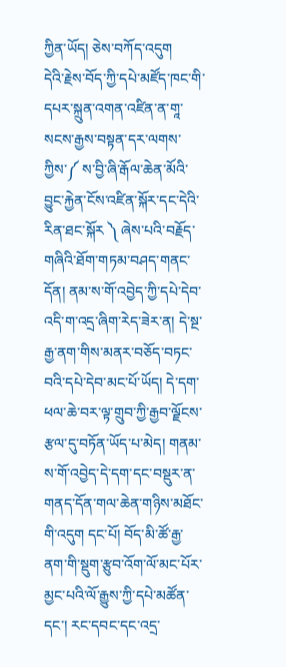ཀྱིན་ཡོད། ཅེས་བཀོད་འདུག
དེའི་རྗེས་བོད་ཀྱི་དཔེ་མཛོད་ཁང་གི་དཔར་སྐྲུན་འགན་འཛིན་ན་གཱ་སངས་རྒྱས་བསྟན་དར་ལགས་ཀྱིས་༼ ས་བྱི་ཞི་རྒོལ་ཆེན་མོའི་བྱུང་རྐྱེན་ངོས་འཛིན་སྐོར་དང་དེའི་རིན་ཐང་སྐོར ༽ ཞེས་པའི་བརྗོད་གཞིའི་ཐོག་གཏམ་བཤད་གནང་དོན། ནམ་ས་གོ་འབྱེད་ཀྱི་དཔེ་དེབ་འདི་ག་འདྲ་ཞིག་རེད་ཟེར་ན། དེ་སྔ་རྒྱ་ནག་གིས་མནར་བཅོད་བཏང་བའི་དཔེ་དེབ་མང་པོ་ཡོད། དེ་དག་ཕལ་ཆེ་བར་ལྟ་གྲུབ་ཀྱི་རྒྱབ་ལྗོངས་རྩལ་དུ་བཏོན་ཡོད་པ་མེད། གནམ་ས་གོ་འབྱེད་དེ་དག་དང་བསྡུར་ན་གནད་དོན་གལ་ཆེན་གཉིས་མཐོང་གི་འདུག དང་པོ། བོད་མི་ཚོ་རྒྱ་ནག་གི་སྡུག་རྩུབ་འོག་ལོ་མང་པོར་མྱང་པའི་ལོ་རྒྱུས་ཀྱི་དཔེ་མཚོན་དང་། རང་དབང་དང་འདྲ་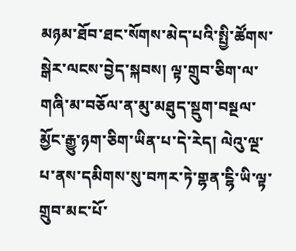མཉམ་ཐོབ་ཐང་སོགས་མེད་པའི་སྤྱི་ཚོགས་སྒེར་ལངས་བྱེད་སྐབས། ལྟ་གྲུབ་ཅིག་ལ་གཞི་མ་བཅོལ་ན་མུ་མཐུད་སྡུག་བསྔལ་མྱོང་རྒྱུ་ཉག་ཅིག་ཡིན་པ་དེ་རེད། ལེའུ་ལྔ་པ་ནས་དམིགས་སུ་བཀར་ཏེ་གྷན་ངྷི་ཡི་ལྟ་གྲུབ་མང་པོ་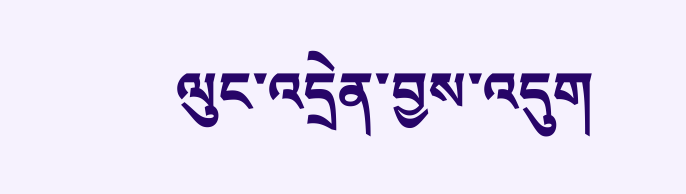ལུང་འདྲེན་བྱས་འདུག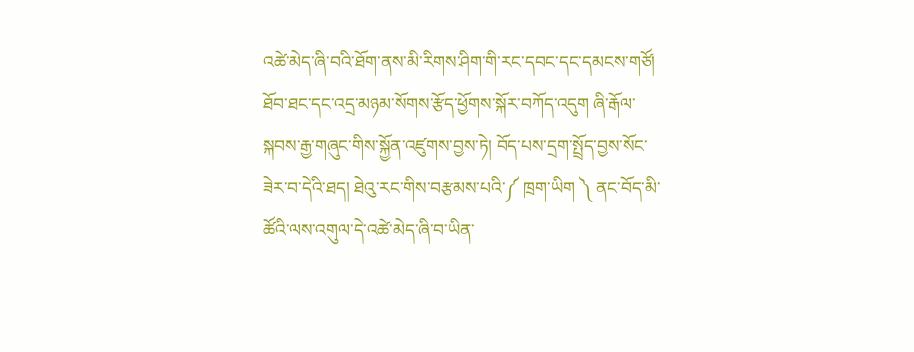འཚེ་མེད་ཞི་བའི་ཐོག་ནས་མི་རིགས་ཤིག་གི་རང་དབང་དང་དམངས་གཙོ། ཐོབ་ཐང་དང་འདྲ་མཉམ་སོགས་རྩོད་ཕྱོགས་སྐོར་བཀོད་འདུག ཞི་རྒོལ་སྐབས་རྒྱ་གཞུང་གིས་སྐྱོན་འཛུགས་བྱས་ཏེ། བོད་པས་དྲག་སྤྲོད་བྱས་སོང་ཟེར་བ་དེའི་ཐད། ཐེའུ་རང་གིས་བརྩམས་པའི་༼ ཁྲག་ཡིག ༽ ནང་བོད་མི་ཚོའི་ལས་འགུལ་དེ་འཚེ་མེད་ཞི་བ་ཡིན་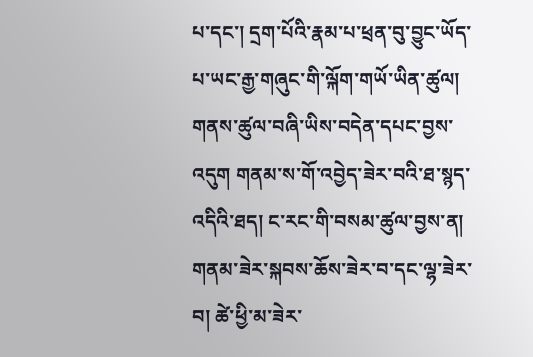པ་དང་། དྲག་པོའི་རྣམ་པ་ཕྲན་བུ་བྱུང་ཡོད་པ་ཡང་རྒྱ་གཞུང་གི་ལྐོག་གཡོ་ཡིན་ཚུལ། གནས་ཚུལ་བཞི་ཡིས་བདེན་དཔང་བྱས་འདུག གནམ་ས་གོ་འབྱེད་ཟེར་བའི་ཐ་སྙད་འདིའི་ཐད། ང་རང་གི་བསམ་ཚུལ་བྱས་ན། གནམ་ཟེར་སྐབས་ཆོས་ཟེར་བ་དང་ལྷ་ཟེར་བ། ཚེ་ཕྱི་མ་ཟེར་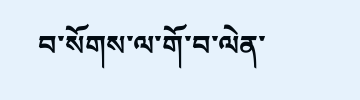བ་སོགས་ལ་གོ་བ་ལེན་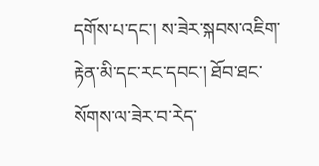དགོས་པ་དང་། ས་ཟེར་སྐབས་འཇིག་རྟེན་མི་དང་རང་དབང་། ཐོབ་ཐང་སོགས་ལ་ཟེར་བ་རེད་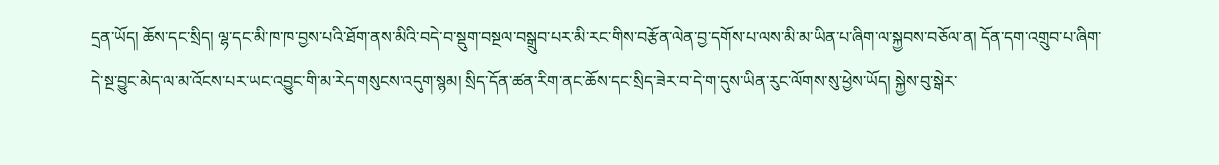དྲན་ཡོད། ཆོས་དང་སྲིད། ལྷ་དང་མི་ཁ་ཁ་བྱས་པའི་ཐོག་ནས་མིའི་བདེ་བ་སྡུག་བསྔལ་བསྒྲུབ་པར་མི་རང་གིས་བརྩོན་ལེན་བྱ་དགོས་པ་ལས་མི་མ་ཡིན་པ་ཞིག་ལ་སྐྱབས་བཅོལ་ན། དོན་དག་འགྲུབ་པ་ཞིག་དེ་སྔ་བྱུང་མེད་ལ་མ་འོངས་པར་ཡང་འབྱུང་གི་མ་རེད་གསུངས་འདུག་སྙམ། སྲིད་དོན་ཚན་རིག་ནང་ཆོས་དང་སྲིད་ཟེར་བ་དེ་ག་དུས་ཡིན་རུང་ལོགས་སུ་ཕྱེས་ཡོད། སྐྱེས་བུ་སྒེར་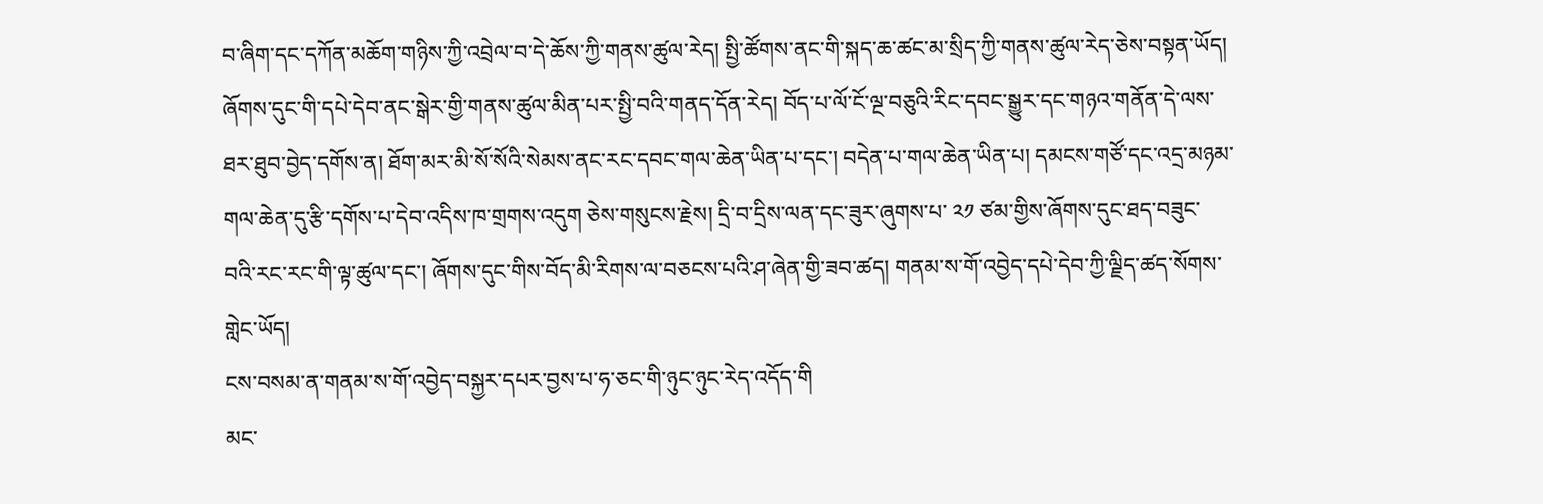བ་ཞིག་དང་དཀོན་མཆོག་གཉིས་ཀྱི་འབྲེལ་བ་དེ་ཆོས་ཀྱི་གནས་ཚུལ་རེད། སྤྱི་ཚོགས་ནང་གི་སྐད་ཆ་ཚང་མ་སྲིད་ཀྱི་གནས་ཚུལ་རེད་ཅེས་བསྟན་ཡོད། ཞོགས་དུང་གི་དཔེ་དེབ་ནང་སྒེར་གྱི་གནས་ཚུལ་མིན་པར་སྤྱི་བའི་གནད་དོན་རེད། བོད་པ་ལོ་ངོ་ལྔ་བཅུའི་རིང་དབང་སྒྱུར་དང་གཉའ་གནོན་དེ་ལས་ཐར་ཐུབ་བྱེད་དགོས་ན། ཐོག་མར་མི་སོ་སོའི་སེམས་ནང་རང་དབང་གལ་ཆེན་ཡིན་པ་དང་། བདེན་པ་གལ་ཆེན་ཡིན་པ། དམངས་གཙོ་དང་འདྲ་མཉམ་གལ་ཆེན་དུ་རྩི་དགོས་པ་དེབ་འདིས་ཁ་གྲགས་འདུག ཅེས་གསུངས་རྗེས། དྲི་བ་དྲིས་ལན་དང་ཟུར་ཞུགས་པ་ ༢༡ ཙམ་གྱིས་ཞོགས་དུང་ཐད་བཟུང་བའི་རང་རང་གི་ལྟ་ཚུལ་དང་། ཞོགས་དུང་གིས་བོད་མི་རིགས་ལ་བཅངས་པའི་ཤ་ཞེན་གྱི་ཟབ་ཚད། གནམ་ས་གོ་འབྱེད་དཔེ་དེབ་ཀྱི་ལྗིད་ཚད་སོགས་གླེང་ཡོད།
ངས་བསམ་ན་གནམ་ས་གོ་འབྱེད་བསྐྱར་དཔར་བྱས་པ་ཧ་ཅང་གི་ཉུང་ཉུང་རེད་འདོད་གི
མང་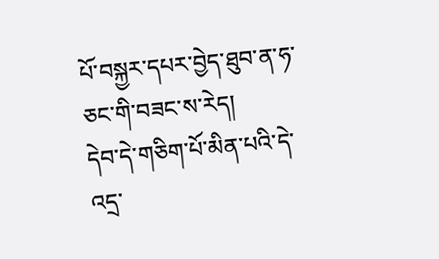པོ་བསྐྱར་དཔར་བྱེད་ཐུབ་ན་ཧ་ཅང་གི་བཟང་ས་རེད།
དེབ་དེ་གཅིག་པོ་མིན་པའི་དེ་འདྲ་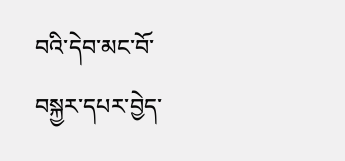བའི་དེབ་མང་བོ་བསྐྱར་དཔར་བྱེད་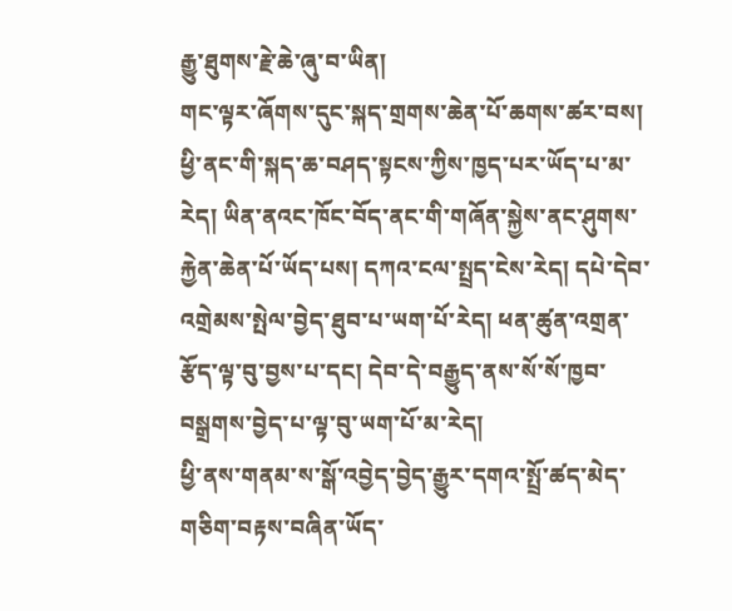རྒྱུ་ཐུགས་རྗེ་ཆེ་ཞུ་བ་ཡིན།
གང་ལྟར་ཞོགས་དུང་སྐད་གྲགས་ཆེན་པོ་ཆགས་ཚར་བས། ཕྱི་ནང་གི་སྐད་ཆ་བཤད་སྟངས་ཀྱིས་ཁྱད་པར་ཡོད་པ་མ་རེད། ཡིན་ནའང་ཁོང་བོད་ནང་གི་གཞོན་སྐྱེས་ནང་ཤུགས་རྐྱེན་ཆེན་པོ་ཡོད་པས། དཀའ་ངལ་སྤྲད་ངེས་རེད། དཔེ་དེབ་འགྲེམས་སྤེལ་བྱེད་ཐུབ་པ་ཡག་པོ་རེད། ཕན་ཚུན་འགྲན་རྩོད་ལྟ་བུ་བྱས་པ་དང། དེབ་དེ་བརྒྱུད་ནས་སོ་སོ་ཁྱབ་བསྒྲགས་བྱེད་པ་ལྟ་བུ་ཡག་པོ་མ་རེད།
ཕྱི་ནས་གནམ་ས་སྒོ་འབྱེད་བྱེད་རྒྱུར་དགའ་སྤྲོ་ཚད་མེད་གཅིག་བརྟས་བཞིན་ཡོད་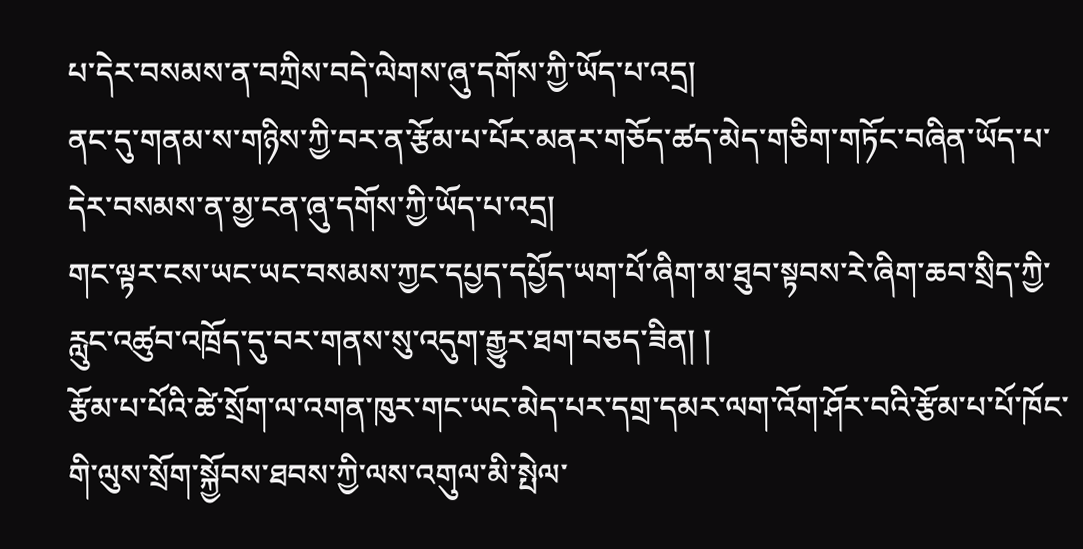པ་དེར་བསམས་ན་བཀྲིས་བདེ་ལེགས་ཞུ་དགོས་ཀྱི་ཡོད་པ་འདྲ།
ནང་དུ་གནམ་ས་གཉིས་ཀྱི་བར་ན་རྩོམ་པ་པོར་མནར་གཅོད་ཚད་མེད་གཅིག་གཏོང་བཞིན་ཡོད་པ་དེར་བསམས་ན་མྱ་ངན་ཞུ་དགོས་ཀྱི་ཡོད་པ་འདྲ།
གང་ལྟར་ངས་ཡང་ཡང་བསམས་ཀྱང་དཔྱད་དཔྱོད་ཡག་པོ་ཞིག་མ་ཐུབ་སྟབས་རེ་ཞིག་ཆབ་སྲིད་ཀྱི་རླུང་འཚུབ་འཁྲོད་དུ་བར་གནས་སུ་འདུག་རྒྱུར་ཐག་བཅད་ཟིན། །
རྩོམ་པ་པོའི་ཚེ་སྲོག་ལ་འགན་ཁུར་གང་ཡང་མེད་པར་དགྲ་དམར་ལག་འོག་ཤོར་བའི་རྩོམ་པ་པོ་ཁོང་གི་ལུས་སྲོག་སྐྱོབས་ཐབས་ཀྱི་ལས་འགུལ་མི་སྤེལ་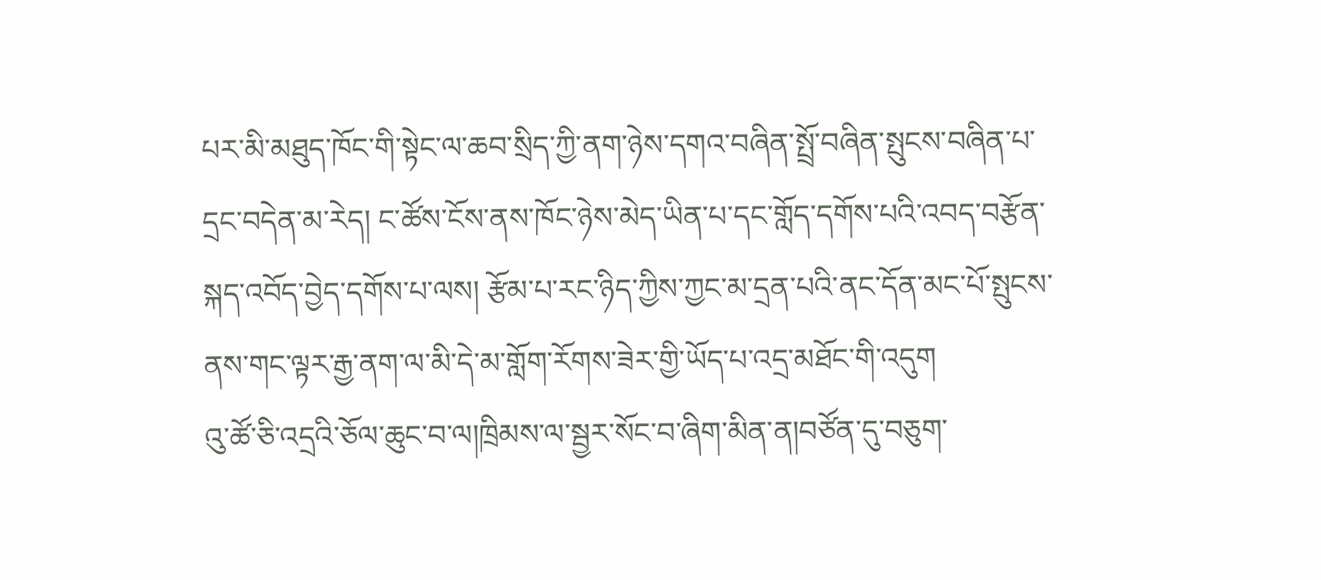པར་མི་མཐུད་ཁོང་གི་སྟེང་ལ་ཆབ་སྲིད་ཀྱི་ནག་ཉེས་དགའ་བཞིན་སྤྲོ་བཞིན་སྤུངས་བཞིན་པ་དྲང་བདེན་མ་རེད། ང་ཚོས་ངོས་ནས་ཁོང་ཉེས་མེད་ཡིན་པ་དང་གློད་དགོས་པའི་འབད་བརྩོན་སྐད་འབོད་བྱེད་དགོས་པ་ལས། རྩོམ་པ་རང་ཉིད་ཀྱིས་ཀྱང་མ་དྲན་པའི་ནང་དོན་མང་པོ་སྤུངས་ནས་གང་ལྟར་རྒྱ་ནག་ལ་མི་དེ་མ་གློག་རོགས་ཟེར་གྱི་ཡོད་པ་འདྲ་མཐོང་གི་འདུག
འུ་ཚོ་ཅི་འདྲའི་ཅོལ་ཆུང་བ་ལ།ཁྲིམས་ལ་སྦྱར་སོང་བ་ཞིག་མིན་ན།བཙོན་དུ་བཅུག་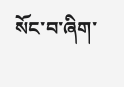སོང་བ་ཞིག་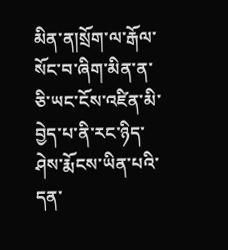མིན་ན།སྲོག་ལ་རྒོལ་སོང་བ་ཞིག་མིན་ན་ཅི་ཡང་ངོས་འཛིན་མི་བྱེད་པ་ནི་རང་ཉིད་ཤེས་རྨོངས་ཡིན་པའི་དན་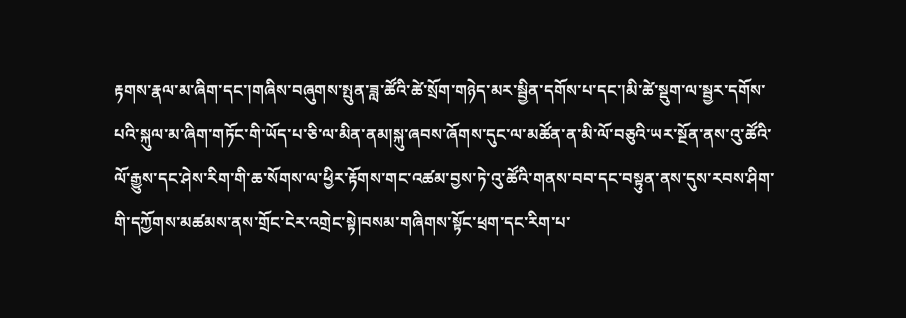རྟགས་རྣལ་མ་ཞིག་དང་།གཞིས་བཞུགས་སྤུན་ཟླ་ཚོའི་ཚེ་སྲོག་གཉེད་མར་སྦྱིན་དགོས་པ་དང་།མི་ཚེ་སྡུག་ལ་སྦྱར་དགོས་པའི་སྐུལ་མ་ཞིག་གཏོང་གི་ཡོད་པ་ཅི་ལ་མིན་ནམ།སྐུ་ཞབས་ཞོགས་དུང་ལ་མཚོན་ན་མི་ལོ་བཅུའི་ཡར་སྔོན་ནས་འུ་ཚོའི་ལོ་རྒྱུས་དང་ཤེས་རིག་གི་ཆ་སོགས་ལ་ཕྱིར་རྟོགས་གང་འཚམ་བྱས་ཏེ་འུ་ཚོའི་གནས་བབ་དང་བསྟུན་ནས་དུས་རབས་ཤིག་གི་དཀྱོགས་མཚམས་ནས་གྲོང་ངེར་འགྲེང་སྟེ།བསམ་གཞིགས་སྟོང་ཕྲག་དང་རིག་པ་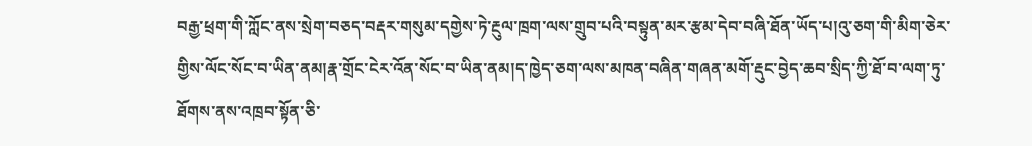བརྒྱ་ཕྲག་གི་ཀློང་ནས་སྲེག་བཅད་བརྡར་གསུམ་དགྱེས་ཏེ་རྔུལ་ཁྲག་ལས་གྲུབ་པའི་བསྟུན་མར་རྩམ་དེབ་བཞི་ཐོན་ཡོད་པ།འུ་ཅག་གི་མིག་ཅེར་གྱིས་ལོང་སོང་བ་ཡིན་ནམ།རྣ་གྲོང་ངེར་འོན་སོང་བ་ཡིན་ནམ།ད་ཁྱེད་ཅག་ལས་མཁན་བཞིན་གཞན་མགོ་རྡུང་བྱེད་ཆབ་སྲིད་ཀྱི་ཐོ་བ་ལག་ཏུ་ཐོགས་ནས་འཁྲབ་སྟོན་ཅི་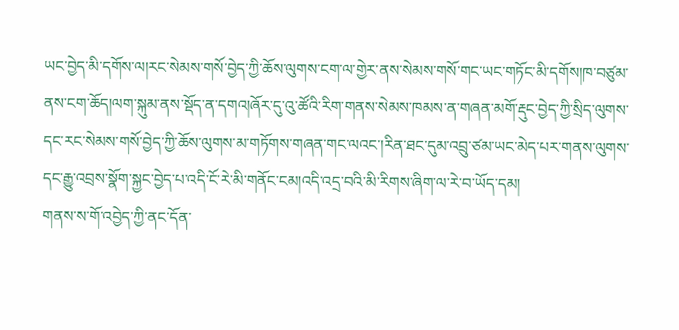ཡང་བྱེད་མི་དགོས་ལ།རང་སེམས་གསོ་བྱེད་ཀྱི་ཆོས་ལུགས་ངག་ལ་གྱེར་ནས་སེམས་གསོ་གང་ཡང་གཏོང་མི་དགོས།ཁ་བཙུམ་ནས་ངག་ཆོད།ལག་སྐུམ་ནས་སྡོད་ན་དགའ།ཞོར་དུ་འུ་ཚོའི་རིག་གནས་སེམས་ཁམས་ན་གཞན་མགོ་རྡུང་བྱེད་ཀྱི་སྲིད་ལུགས་དང་རང་སེམས་གསོ་བྱེད་ཀྱི་ཆོས་ལུགས་མ་གཏོགས་གཞན་གང་ལའང་།རིན་ཐང་དུམ་འབྲུ་ཙམ་ཡང་མེད་པར་གནས་ལུགས་དང་རྒྱུ་འབྲས་སྣོག་སྐྱང་བྱེད་པ་འདི་ངོ་རེ་མི་གནོང་ངམ།འདི་འདྲ་བའི་མི་རིགས་ཞིག་ལ་རེ་བ་ཡོད་དམ།
གནས་ས་གོ་འབྱེད་ཀྱི་ནང་དོན་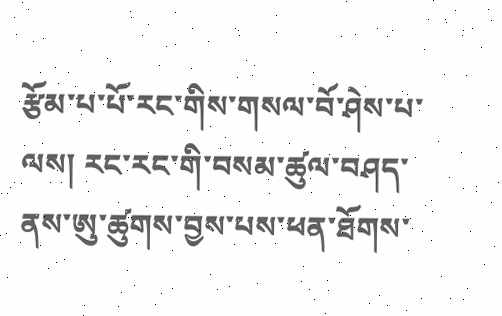རྩོམ་པ་པོ་རང་གིས་གསལ་བོ་ཤེས་པ་ལས། རང་རང་གི་བསམ་ཚུལ་བཤད་ནས་ཨུ་ཚུགས་བྱས་པས་ཕན་ཐོགས་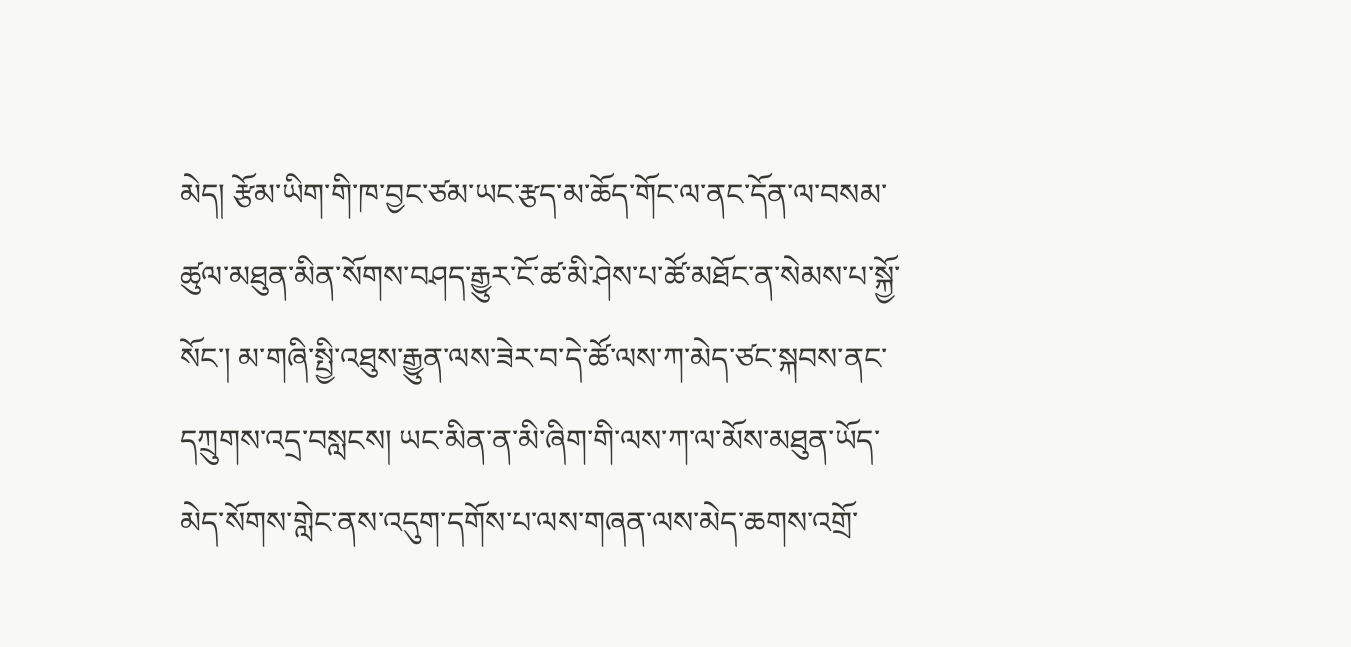མེད། རྩོམ་ཡིག་གི་ཁ་བྱང་ཙམ་ཡང་རྩད་མ་ཆོད་གོང་ལ་ནང་དོན་ལ་བསམ་ཚུལ་མཐུན་མིན་སོགས་བཤད་རྒྱུར་ངོ་ཚ་མི་ཤེས་པ་ཚོ་མཐོང་ན་སེམས་པ་སྐྱོ་སོང་། མ་གཞི་སྤྱི་འཐུས་རྒྱུན་ལས་ཟེར་བ་དེ་ཚོ་ལས་ཀ་མེད་ཙང་སྐབས་ནང་དཀྲུགས་འདྲ་བསླངས། ཡང་མིན་ན་མི་ཞིག་གི་ལས་ཀ་ལ་མོས་མཐུན་ཡོད་མེད་སོགས་གླེང་ནས་འདུག་དགོས་པ་ལས་གཞན་ལས་མེད་ཆགས་འགྲོ་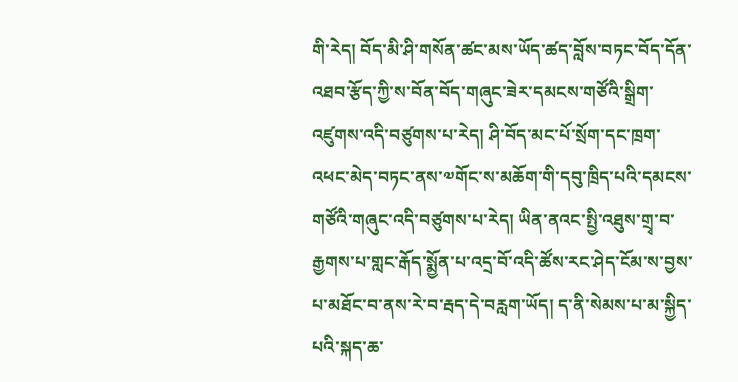གི་རེད། བོད་མི་ཤི་གསོན་ཚང་མས་ཡོད་ཚད་བློས་བཏང་བོད་དོན་འཐབ་རྩོད་ཀྱི་ས་བོན་བོད་གཞུང་ཟེར་དམངས་གཙོའི་སྒྲིག་འཛུགས་འདི་བཙུགས་པ་རེད། ཤི་བོད་མང་པོ་སྲོག་དང་ཁྲག་འཕང་མེད་བཏང་ནས་༧གོང་ས་མཆོག་གི་དབུ་ཁྲིད་པའི་དམངས་གཙོའི་གཞུང་འདི་བཙུགས་པ་རེད། ཡིན་ནའང་སྤྱི་འཐུས་གྲྭ་བ་རྒྱགས་པ་གླང་རྒོད་སྨྱོན་པ་འདྲ་བོ་འདི་ཚོས་རང་ཤེད་ངོམ་ས་བྱས་པ་མཐོང་བ་ནས་རེ་བ་རྦད་དེ་བརླག་ཡོད། ད་ནི་སེམས་པ་མ་སྐྱིད་པའི་སྐད་ཆ་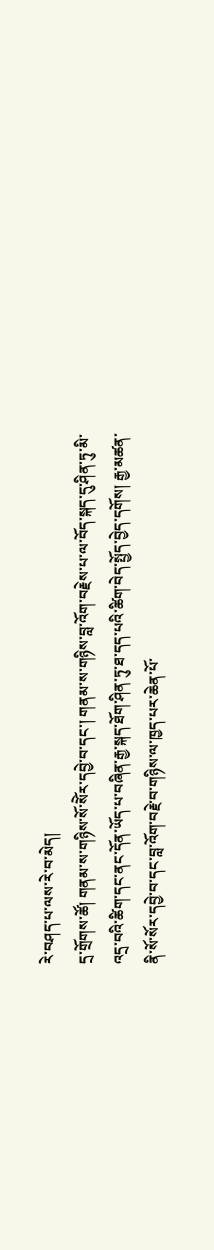རེ་བཤད་པ་ལས་རེ་བ་མེད།
དྲ་གྲོགས་ཚོ། གནམ་ས་གཉིས་སོ་སོེར་དབྱེ་བ་དང་། གནམ་ས་གཉིས་བླ་འོག་བརྗེས་པ་ལ་བོད་སྐད་དུ་ཤིན་ཏུ་མི་འདྲ་བའི་ཚིག་དང་ནང་དོན་ཡོད་པ་བཞིན་རྒྱ་སྐད་ཐོག་ཤིན་ཏུ་ཐ་དད་པའི་ཚིག་བེད་སྤྱོད་བྱེད་དགོས། རྒྱ་མཚན་ནི་སོ་སོར་དབྱེ་བ་དང་བླ་འོག་བརྗེ་བ་གཉིས་ལ་ཁྱད་པར་ཆེན་པོ་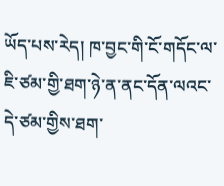ཡོད་པས་རེད། ཁ་བྱང་གི་ངོ་གདོང་ལ་ཇི་ཙམ་གྱི་ཐག་ཉེ་ན་ནང་དོན་ལའང་དེ་ཙམ་གྱིས་ཐག་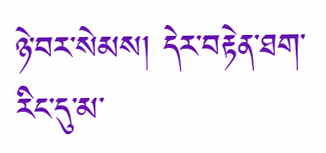ཉེ་བར་སེམས། དེར་བརྟེན་ཐག་རིང་དུ་མ་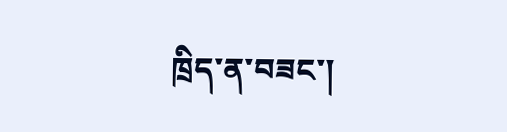ཁྲིད་ན་བཟང་།